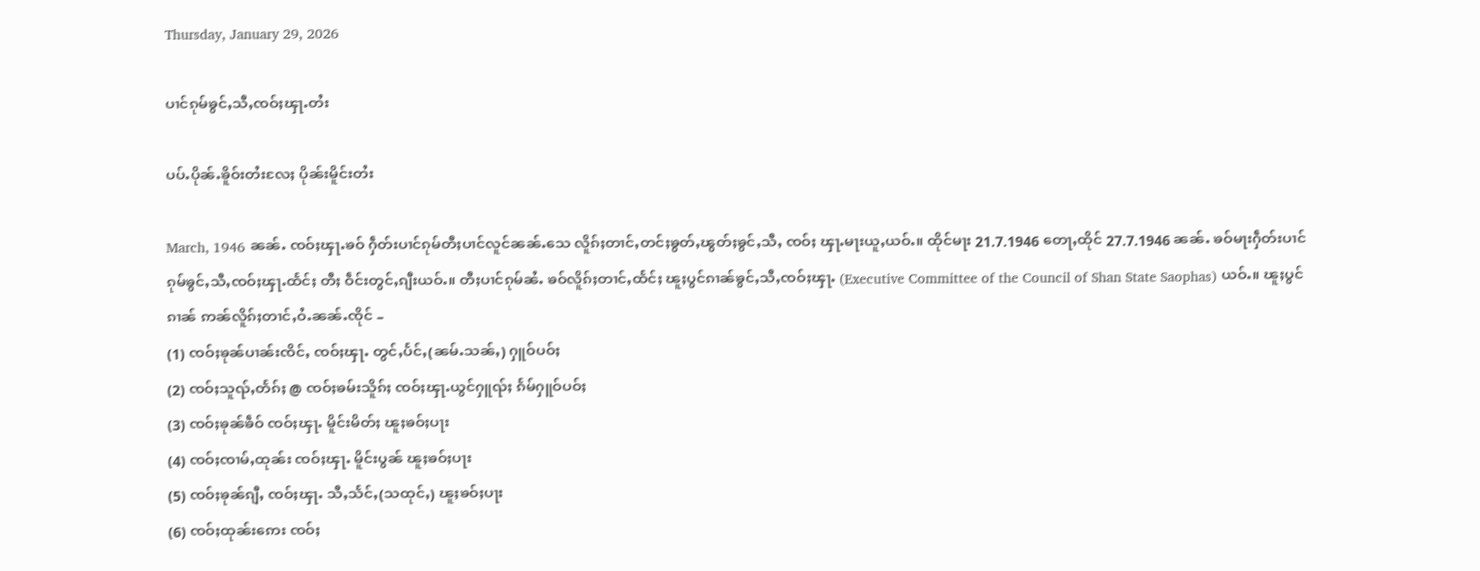Thursday, January 29, 2026

ပၢင်ၵုမ်ၶွင်ႇသီႇၸဝ်ႈၾႃႉတႆး

ပပ်ႉပိုၼ်ႉၶိူဝ်းတႆးလႄႈ ပိုၼ်းမိူင်းတႆး

March, 1946 ၼၼ်ႉ ၸဝ်ႈၾႃႉၶဝ် ႁဵတ်းပၢင်ၵုမ်တီႈပၢင်လူင်ၼၼ်ႉသေ လိူၵ်ႈတၢင်ႇတင်ႈၶွတ်ႇၽွတ်ႈၶွင်ႇသီႇ ၸဝ်ႈ ၾႃႉမႃးယူႇယဝ်ႉ။ ထိုင်မႃး 21.7.1946 တေႃႇထိုင် 27.7.1946 ၼၼ်ႉ ၶဝ်မႃးႁဵတ်းပၢင်ၵုမ်ၶွင်ႇသီႇၸဝ်ႈၾႃႉထႅင်ႈ တီႈ ဝဵင်းတွင်ႇၵျီးယဝ်ႉ။ တီႈပၢင်ၵုမ်ၼႆႉ ၶဝ်လိူၵ်ႈတၢင်ႇထႅင်ႈ ၽူႈပွင်ၵၢၼ်ၶွင်ႇသီႇၸဝ်ႈၾႃႉ (Executive Committee of the Council of Shan State Saophas) ယဝ်ႉ။ ၽူႈပွင်ၵၢၼ် ဢၼ်လိူၵ်ႈတၢင်ႇဝႆႉၼၼ်ႉၸိုင် –
(1) ၸဝ်ႈၶုၼ်ပၢၼ်းၸိင်ႇ ၸဝ်ႈၾႃႉ တွင်ႇပႅင်ႇ(ၼမ်ႉသၼ်ႇ) ႁူဝ်ပဝ်ႈ
(2) ၸဝ်ႈသူၺ်ႇတႅၵ်ႈ @ ၸဝ်ႈၶမ်းသိူၵ်ႈ ၸဝ်ႈၾႃႉယွင်ႁူၺ်ႈ ၵႅမ်ႁူဝ်ပဝ်ႈ
(3) ၸဝ်ႈၶုၼ်ၶဵဝ် ၸဝ်ႈၾႃႉ မိူင်းမိတ်ႈ ၽူႈၶဝ်ႈပႃး
(4) ၸဝ်ႈၸၢမ်ႇထုၼ်း ၸဝ်ႈၾႃႉ မိူင်းပွၼ် ၽူႈၶဝ်ႈပႃး
(5) ၸဝ်ႈၶုၼ်ၵျီႇ ၸဝ်ႈၾႃႉ သီႇသႅင်ႇ(သထုင်ႇ) ၽူႈၶဝ်ႈပႃး
(6) ၸဝ်ႈထုၼ်းဢေး ၸဝ်ႈ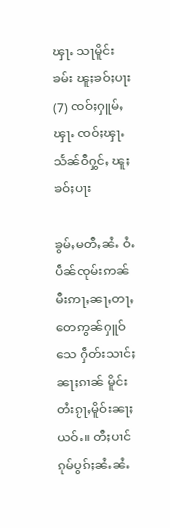ၾႃႉ သႃမိူင်းၶမ်း ၽူႈၶဝ်ႈပႃး
(7) ၸဝ်ႈႁူမ်ႇၾႃႉ ၸဝ်ႈၾႃႉ သႅၼ်ဝီႁွင်ႇ ၽူႈၶဝ်ႈပႃး

ၶွမ်ႇမတီႇၼႆႉ ဝႆႉပဵၼ်ၸုမ်းဢၼ်မီးဢႃႇၼႃႇတႃႇတေဢွၼ်ႁူဝ်သေ ႁဵတ်းသၢင်ႈၼႃႈၵၢၼ် မိူင်းတႆးၵႂႃႇမိူဝ်းၼႃႈယဝ်ႉ။ တီႈပၢင်ၵုမ်ပွၵ်ႈၼႆႉၼႆႉ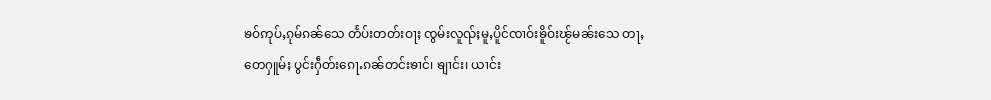ၶဝ်ဢုပ်ႇၵုမ်ၵၼ်သေ တႅပ်းတတ်းဝႃႈ ၸွမ်းလူၺ်ႈမူႇပိူင်ၸၢဝ်းၶိူဝ်းၽႂ်မၼ်းသေ တႃႇတေႁူမ်ႈ ပွင်းႁဵတ်းၵေႃႉၵၼ်တင်းၶၢင်၊ ၶျၢင်း၊ ယၢင်း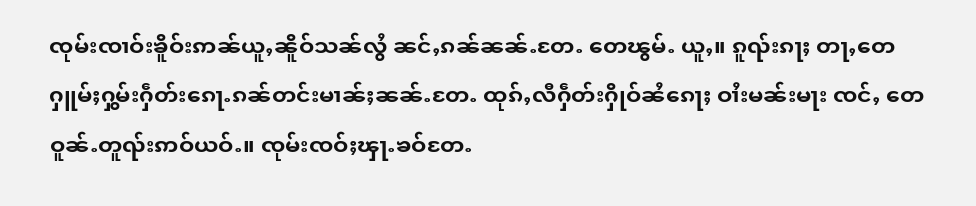ၸုမ်းၸၢဝ်းၶိူဝ်းဢၼ်ယူႇၼိူဝ်သၼ်လွႆ ၼင်ႇၵၼ်ၼၼ်ႉတႄႉ တေၽွမ်ႉ ယူႇ။ ၵူၺ်းၵႃႈ တႃႇတေႁူမ်ႈႁွမ်းႁဵတ်းၵေႃႉၵၼ်တင်းမၢၼ်ႈၼၼ်ႉတႄႉ ထုၵ်ႇလီႁဵတ်းႁိုဝ်ၼႆၵေႃႈ ဝၢႆးမၼ်းမႃး ၸင်ႇ တေဝူၼ်ႉတူၺ်းဢဝ်ယဝ်ႉ။ ၸုမ်းၸဝ်ႈၾႃႉၶဝ်တႄႉ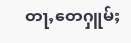တႃႇတေႁူမ်ႈ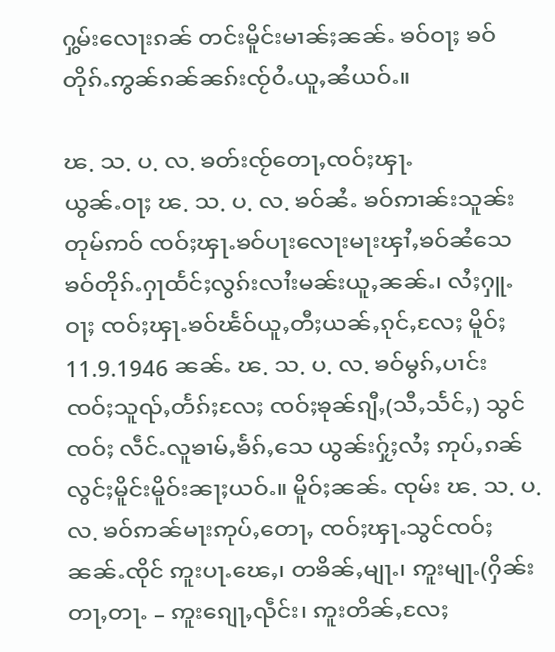ႁွမ်းလေႃးၵၼ် တင်းမိူင်းမၢၼ်ႈၼၼ်ႉ ၶဝ်ဝႃႈ ၶဝ်တိုၵ်ႉဢွၼ်ၵၼ်ၼၵ်းၸႂ်ဝႆႉယူႇၼႆယဝ်ႉ။

ၽ. သ. ပ. လ. ၶတ်းၸႂ်တေႃႇၸဝ်ႈၾႃႉ
ယွၼ်ႉဝႃႈ ၽ. သ. ပ. လ. ၶဝ်ၼႆႉ ၶဝ်ဢၢၼ်းသူၼ်းတုမ်ဢဝ် ၸဝ်ႈၾႃႉၶဝ်ပႃးလေႃးမႃးၾၢႆႇၶဝ်ၼႆသေ ၶဝ်တိုၵ်ႉႁႃထႅင်ႈလွၵ်းလၢႆးမၼ်းယူႇၼၼ်ႉ၊ လႆႈႁူႉဝႃႈ ၸဝ်ႈၾႃႉၶဝ်ၽႅဝ်ယူႇတီႈယၼ်ႇၵုင်ႇလႄႈ မိူဝ်ႈ 11.9.1946 ၼၼ်ႉ ၽ. သ. ပ. လ. ၶဝ်မွၵ်ႇပၢင်း ၸဝ်ႈသူၺ်ႇတႅၵ်ႈလႄႈ ၸဝ်ႈၶုၼ်ၵျီႇ(သီႇသႅင်ႇ) သွင်ၸဝ်ႈ လဵင်ႉလူၶၢမ်ႇၶႅၵ်ႇသေ ယွၼ်းႁႂ်ႈလႆႈ ဢုပ်ႇၵၼ်လွင်ႈမိူင်းမိူဝ်းၼႃႈယဝ်ႉ။ မိူဝ်ႈၼၼ်ႉ ၸုမ်း ၽ. သ. ပ. လ. ၶဝ်ဢၼ်မႃးဢုပ်ႇတေႃႇ ၸဝ်ႈၾႃႉသွင်ၸဝ်ႈၼၼ်ႉၸိုင် ဢူးပႃႉၽေႇ၊ တၶိၼ်ႇမျႃႉ၊ ဢူးမျႃႉ(ႁိၼ်းတႃႇတႃႉ – ဢူးၵျေႃႇၺဵင်း၊ ဢူးတိၼ်ႇလႄႈ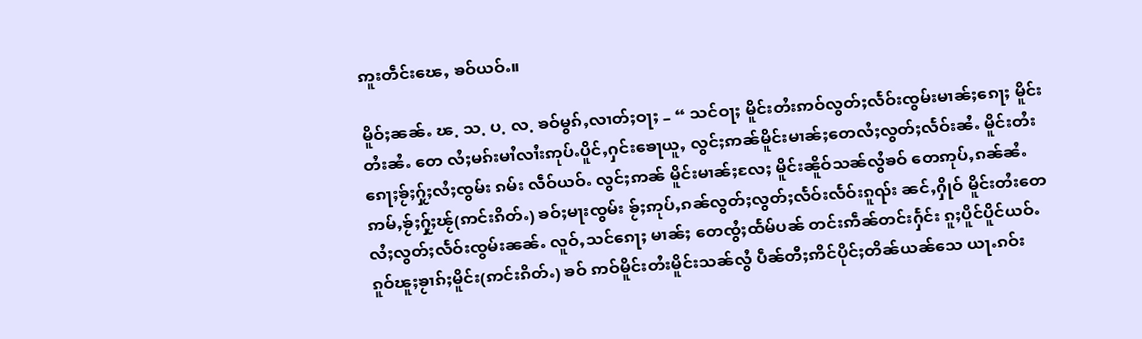ဢူးတဵင်းၽေႇ ၶဝ်ယဝ်ႉ။

မိူဝ်ႈၼၼ်ႉ ၽ. သ. ပ. လ. ၶဝ်မွၵ်ႇလၢတ်ႈဝႃႈ – “ သင်ဝႃႈ မိူင်းတႆးဢဝ်လွတ်ႈလႅဝ်းၸွမ်းမၢၼ်ႈၵေႃႈ မိူင်းတႆးၼႆႉ တေ လႆႈမၵ်းမၢႆလၢႆးဢုပ်ႉပိူင်ႇႁင်းၶေႃယူႇ လွင်ႈဢၼ်မိူင်းမၢၼ်ႈတေလႆႈလွတ်ႈလႅဝ်းၼႆႉ မိူင်းတႆးၵေႃႈၶႂ်ႈႁႂ်ႈလႆႈၸွမ်း ၵမ်း လဵဝ်ယဝ်ႉ လွင်ႈဢၼ် မိူင်းမၢၼ်ႈလႄႈ မိူင်းၼိူဝ်သၼ်လွႆၶဝ် တေဢုပ်ႇၵၼ်ၼႆႉ ဢမ်ႇၶႂ်ႈႁႂ်ႈၽႂ်(ဢင်းၵိတ်ႉ) ၶဝ်ႈမႃးၸွမ်း ၶႂ်ႈဢုပ်ႇၵၼ်လွတ်ႈလွတ်ႈလႅဝ်းလႅဝ်းၵူၺ်း ၼင်ႇႁိုဝ် မိူင်းတႆးတေလႆႈလွတ်ႈလႅဝ်းၸွမ်းၼၼ်ႉ လူဝ်ႇသင်ၵေႃႈ မၢၼ်ႈ တေၸွႆႈထႅမ်ပၼ် တင်းဢဵၼ်တင်းႁႅင်း ၵူႈပိူင်ပိူင်ယဝ်ႉ ၵူဝ်ၽူႈၶႂၢၵ်ႈမိူင်း(ဢင်းၵိတ်ႉ) ၶဝ် ဢဝ်မိူင်းတႆးမိူင်းသၼ်လွႆ ပဵၼ်တီႈဢိင်ပိုင်ႈတိၼ်ယၼ်သေ ယႃႉၵဝ်း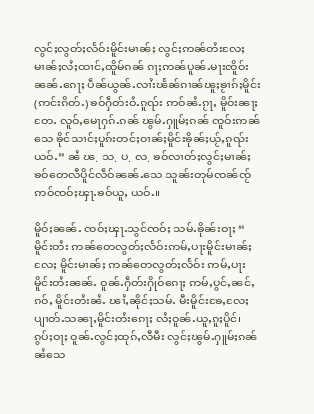လွင်ႈလွတ်ႈလႅဝ်းမိူင်းမၢၼ်ႈ လွင်ႈဢၼ်တႆးလႄႈမၢၼ်ႈလႆႈထၢင်ႇထိူမ်ၵၼ် ၵႃႈဢၼ်ပူၼ်ႉမႃးၸိူဝ်းၼၼ်ႉၵေႃႈ ပဵၼ်ယွၼ်ႉလၢႆးၽႅၼ်ၵၢၼ်ၽူႈၶႂၢၵ်ႈမိူင်း(ဢင်းၵိတ်ႉ) ၶဝ်ႁဵတ်းဝႆႉၵူၺ်း ဢဝ်ၼႆႉၵႂႃႇ မိူဝ်းၼႃႈတႄႉ လူဝ်ႇမေႃႁၵ်ႉၵၼ် ၽွမ်ႉႁူမ်ႈၵၼ် ၸူဝ်းဢၼ်သေ ၶိုင်သၢင်ႈပူၵ်းတင်ႈဝၢၼ်ႈမိူင်းၶိုၼ်ႈယႂ်ႇၵူၺ်းယဝ်ႉ” ၼႆ ၽ. သ. ပ. လ. ၶဝ်လၢတ်ႈလွင်ႈမၢၼ်ႈၶဝ်တေလီပိူင်လဵဝ်ၼၼ်ႉသေ သူၼ်းတုမ်ၸၼ်ၸႂ် ဢဝ်ၸဝ်ႈၾႃႉၶဝ်ယူႇ ယဝ်ႉ။

မိူဝ်ႈၼၼ်ႉ ၸဝ်ႈၾႃႉသွင်ၸဝ်ႈ သမ်ႉၶိုၼ်းဝႃႈ “ မိူင်းတႆး ဢၼ်တေလွတ်ႈလႅဝ်းဢမ်ႇပႃးမိူင်းမၢၼ်ႈလႄႈ မိူင်းမၢၼ်ႈ ဢၼ်တေလွတ်ႈလႅဝ်း ဢမ်ႇပႃးမိူင်းတႆးၼၼ်ႉ ဝူၼ်ႉႁဵတ်းႁိုဝ်ၵေႃႈ ဢမ်ႇပွင်ႇၼင်ႇၵဝ်ႇ မိူင်းတႆးၼႆႉ ၽၢႆႇၼိုင်ႈသမ်ႉ မီးမိူင်းၶႄႇလႄႈ ပျၢတ်ႉသၼႃႇမိူင်းတႆးၵေႃႈ လႆႈဝူၼ်ႉယူႇၵူႈပိူင်၊ ၵွပ်ႈဝႃႈ ဝူၼ်ႉလွင်ႈထုၵ်ႇလီမီး လွင်ႈၽွမ်ႉႁူမ်ႈၵၼ် ၼႆသေ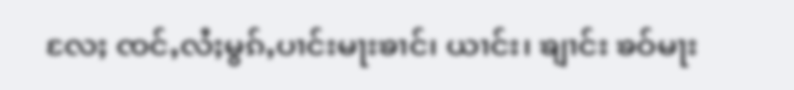လႄႈ ၸင်ႇလႆႈမွၵ်ႇပၢင်းမႃးၶၢင်၊ ယၢင်း၊ ၶျၢင်း ၶဝ်မႃး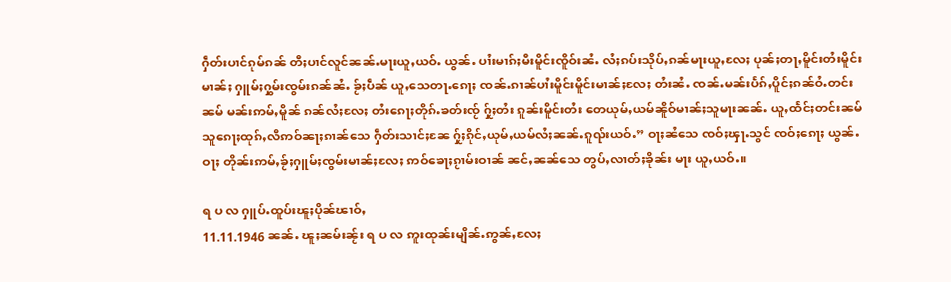ႁဵတ်းပၢင်ၵုမ်ၵၼ် တီႈပၢင်လူင်ၼၼ်ႉမႃးယူႇယဝ်ႉ ယွၼ်ႉ ပၢႆးမၢၵ်ႈမီးမိူင်းၸိူဝ်းၼႆႉ လႆႈၵပ်းသိုပ်ႇၵၼ်မႃးယူႇလႄႈ ပုၼ်ႈတႃႇမိူင်းတႆးမိူင်းမၢၼ်ႈ ႁူမ်ႈႁွမ်းၸွမ်းၵၼ်ၼႆႉ ၶႂ်ႈပဵၼ် ယူႇသေတႃႉၵေႃႈ ၸၼ်ႉၵၢၼ်ပၢႆးမိူင်းမိူင်းမၢၼ်ႈလႄႈ တႆးၼႆႉ ၸၼ်ႉမၼ်းပႅၵ်ႇပိူင်ႈၵၼ်ဝႆႉတင်းၼမ် မၼ်းဢမ်ႇမိူၼ် ၵၼ်လႆႈလႄႈ တႆးၵေႃႈတိုၵ်ႉၶတ်းၸႂ် ႁႂ်ႈတႆး ၵူၼ်းမိူင်းတႆး တေယုမ်ႇယမ်ၼိူဝ်မၢၼ်ႈသူမႃးၼၼ်ႉ ယူႇထႅင်ႈတင်းၼမ် သူၵေႃႈထုၵ်ႇလီဢဝ်ၼႃႈၵၢၼ်သေ ႁဵတ်းသၢင်ႈၼႄ ႁႂ်ႈၵိုင်ႇယုမ်ႇယမ်လႆႈၼၼ်ႉၵူၺ်းယဝ်ႉ” ဝႃႈၼႆသေ ၸဝ်ႈၾႃႉသွင် ၸဝ်ႈၵေႃႈ ယွၼ်ႉဝႃႈ တိုၼ်းဢမ်ႇၶႂ်ႈႁူမ်ႈၸွမ်းမၢၼ်ႈလႄႈ ဢဝ်ၶေႃႈၵႂၢမ်းဝၢၼ် ၼင်ႇၼၼ်သေ တွပ်ႇလၢတ်ႈၶိုၼ်း မႃး ယူႇယဝ်ႉ။

ရ ပ လ ႁူပ်ႉထူပ်းၽူႈပိုၼ်ၽၢဝ်ႇ
11.11.1946 ၼၼ်ႉ ၽူႈၼမ်းၼႂ်း ရ ပ လ ဢူးထုၼ်းမျိၼ်ႉဢွၼ်ႇလႄႈ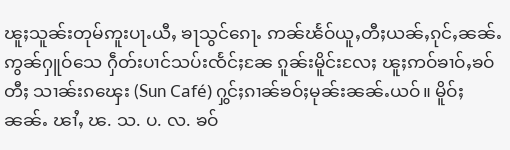ၽူႈသူၼ်းတုမ်ဢူးပႃႉယီႇ ၶႃသွင်ၵေႃႉ ဢၼ်ၽႅဝ်ယူႇတီႈယၼ်ႇၵုင်ႇၼၼ်ႉ ဢွၼ်ႁူဝ်သေ ႁဵတ်းပၢင်သပ်းၸႅင်ႈၼႄ ၵူၼ်းမိူင်းလႄႈ ၽူႈဢဝ်ၶၢဝ်ႇၶဝ်တီႈ သၢၼ်းၵၾေး (Sun Café) ႁွင်ႈၵၢၼ်ၶဝ်ႈမုၼ်းၼၼ်ႉယဝ်။ မိူဝ်ႈၼၼ်ႉ ၽၢႆႇ ၽ. သ. ပ. လ. ၶဝ်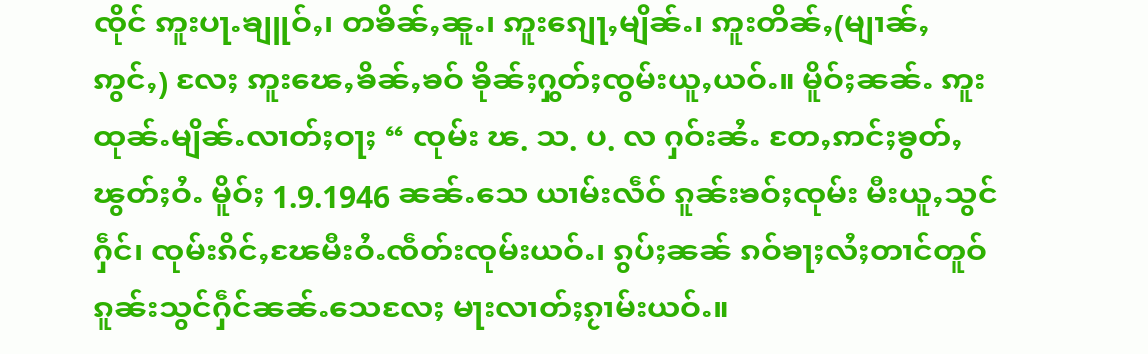ၸိုင် ဢူးပႃႉၶျူဝ်ႇ၊ တၶိၼ်ႇၼူႉ၊ ဢူးၵျေႃႇမျိၼ်ႉ၊ ဢူးတိၼ်ႇ(မျၢၼ်ႇဢွင်ႇ) လႄႈ ဢူးၽေႇၶိၼ်ႇၶဝ် ၶိုၼ်ႈႁွတ်ႈၸွမ်းယူႇယဝ်ႉ။ မိူဝ်ႈၼၼ်ႉ ဢူးထုၼ်ႉမျိၼ်ႉလၢတ်ႈဝႃႈ “ ၸုမ်း ၽ. သ. ပ. လ ႁဝ်းၼႆႉ တႄႇဢင်ႈၶွတ်ႇၽွတ်ႈဝႆႉ မိူဝ်ႈ 1.9.1946 ၼၼ်ႉသေ ယၢမ်းလဵဝ် ၵူၼ်းၶဝ်ႈၸုမ်း မီးယူႇသွင်ႁဵင်၊ ၸုမ်းၵိင်ႇၽႄမီးဝႆႉၸဵတ်းၸုမ်းယဝ်ႉ၊ ၵွပ်ႈၼၼ် ၵဝ်ၶႃႈလႆႈတၢင်တူဝ်ၵူၼ်းသွင်ႁဵင်ၼၼ်ႉသေလႄႈ မႃးလၢတ်ႈၵႂၢမ်းယဝ်ႉ။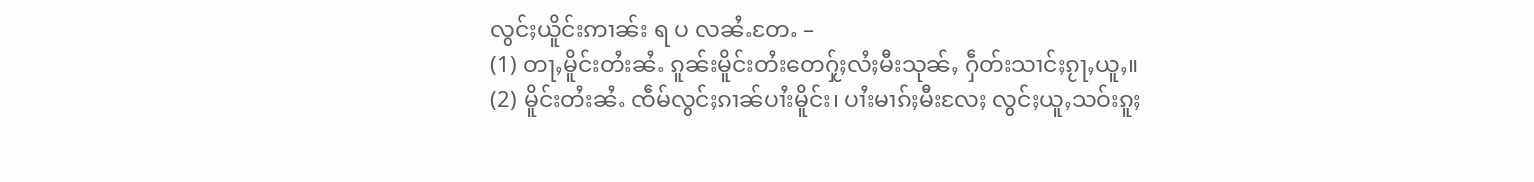လွင်ႈယိူင်းဢၢၼ်း ရ ပ လၼႆႉတႄႉ –
(1) တႃႇမိူင်းတႆးၼႆႉ ၵူၼ်းမိူင်းတႆးတေႁႂ်ႈလႆႈမီးသုၼ်ႇ ႁဵတ်းသၢင်ႈၵႂႃႇယူႇ။
(2) မိူင်းတႆးၼႆႉ ၸဵမ်လွင်ႈၵၢၼ်ပၢႆးမိူင်း၊ ပၢႆးမၢၵ်ႈမီးလႄႈ လွင်ႈယူႇသဝ်းၵူႈ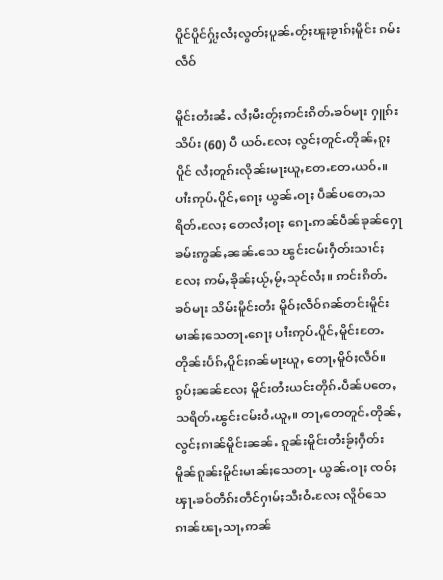ပိူင်ပိူင်ႁႂ်ႈလႆႈလွတ်ႈပူၼ်ႉတႂ်ႈၽူႈၶႂၢၵ်ႈမိူင်း ၵမ်းလဵဝ်

မိူင်းတႆးၼႆႉ လႆႈမီးတႂ်ႈဢင်းၵိတ်ႉၶဝ်မႃး ႁူၵ်းသိပ်း (60) ပီ ယဝ်ႉလႄႈ လွင်ႈတူင်ႉတိုၼ်ႇၵူႈပိူင် လႆႈတူၵ်းလိုၼ်းမႃးယူႇတႄႉတႄႉယဝ်ႉ။ ပၢႆးဢုပ်ႉပိူင်ႇၵေႃႈ ယွၼ်ႉဝႃႈ ပဵၼ်ပတေႇသရိတ်ႉလႄႈ တေလႆႈဝႃႈ ၵေႃႉဢၼ်ပဵၼ်ၶုၼ်ႁေႃၶမ်းဢွၼ်ႇၼၼ်ႉသေ ၽွင်းငမ်းႁဵတ်းသၢင်ႈလႄႈ ဢမ်ႇၶိုၼ်ႈယႂ်ႇမႂ်ႇသုင်လႆႈ။ ဢင်းၵိတ်ႉၶဝ်မႃး သိမ်းမိူင်းတႆး မိူဝ်ႈလဵဝ်ၵၼ်တင်းမိူင်းမၢၼ်ႈသေတႃႉၵေႃႈ ပၢႆးဢုပ်ႉပိူင်ႇမိူင်းတႄႉ တိုၼ်းပႅၵ်ႇပိူင်ႈၵၼ်မႃးယူႇ တေႃႇမိူဝ်ႈလဵဝ်။ ၵွပ်ႈၼၼ်လႄႈ မိူင်းတႆးယင်းတိုၵ်ႉပဵၼ်ပတေႇသရိတ်ႉၽွင်းငမ်းဝႆႉယူႇ။ တႃႇတေတူင်ႉတိုၼ်ႇလွင်ႈၵၢၼ်မိူင်းၼၼ်ႉ ၵူၼ်းမိူင်းတႆးၶႂ်ႈႁဵတ်းမိူၼ်ၵူၼ်းမိူင်းမၢၼ်ႈသေတႃႉ ယွၼ်ႉဝႃႈ ၸဝ်ႈၾႃႉၶဝ်တဵၵ်းတဵင်ႁၢမ်ႈသီးဝႆႉလႄႈ လိူဝ်သေၵၢၼ်ၽႃႇသႃႇဢၼ်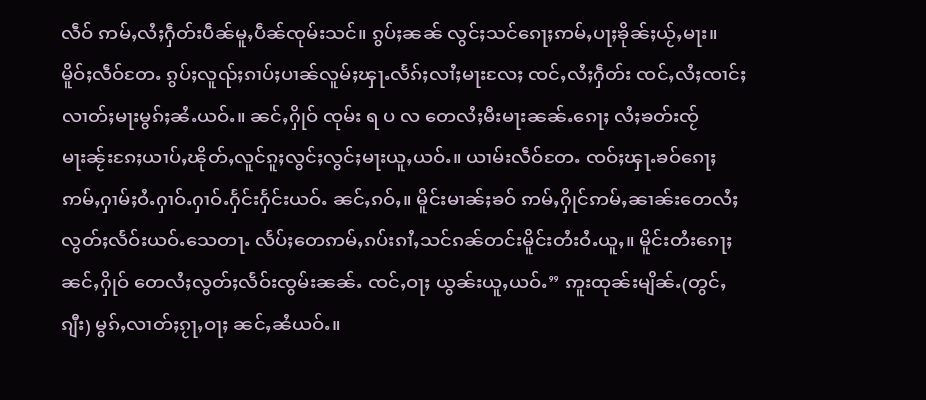လဵဝ် ဢမ်ႇလႆႈႁဵတ်းပဵၼ်မူႇပဵၼ်ၸုမ်းသင်။ ၵွပ်ႈၼၼ် လွင်ႈသင်ၵေႃႈဢမ်ႇပႃႈၶိုၼ်ႈယႂ်ႇမႃး။ မိူဝ်ႈလဵဝ်တႄႉ ၵွပ်ႈလူၺ်ႈၵၢပ်ႈပၢၼ်လူမ်ႈၾႃႉလႅၵ်ႈလၢႆႈမႃးလႄႈ ၸင်ႇလႆႈႁဵတ်း ၸင်ႇလႆႈၸၢင်ႈလၢတ်ႈမႃးမွၵ်ႈၼႆႉယဝ်ႉ။ ၼင်ႇႁိုဝ် ၸုမ်း ရ ပ လ တေလႆႈမီးမႃးၼၼ်ႉၵေႃႈ လႆႈၶတ်းၸႂ်မႃးၼႂ်းၵႄႈယၢပ်ႇၽိုတ်ႇလူင်ၵူႈလွင်ႈလွင်ႈမႃးယူႇယဝ်ႉ။ ယၢမ်းလဵဝ်တႄႉ ၸဝ်ႈၾႃႉၶဝ်ၵေႃႈ ဢမ်ႇႁၢမ်ႈဝႆႉႁၢဝ်ႉႁၢဝ်ႉႁႅင်းႁႅင်းယဝ်ႉ ၼင်ႇၵဝ်ႇ။ မိူင်းမၢၼ်ႈၶဝ် ဢမ်ႇႁိုင်ဢမ်ႇၼၢၼ်းတေလႆႈလွတ်ႈလႅဝ်းယဝ်ႉသေတႃႉ လႅပ်ႈတေဢမ်ႇၵပ်းၵၢႆႇသင်ၵၼ်တင်းမိူင်းတႆးဝႆႉယူႇ။ မိူင်းတႆးၵေႃႈ ၼင်ႇႁိုဝ် တေလႆႈလွတ်ႈလႅဝ်းၸွမ်းၼၼ်ႉ ၸင်ႇဝႃႈ ယွၼ်းယူႇယဝ်ႉ” ဢူးထုၼ်းမျိၼ်ႉ(တွင်ႇၵျီး) မွၵ်ႇလၢတ်ႈၵႂႃႇဝႃႈ ၼင်ႇၼႆယဝ်ႉ။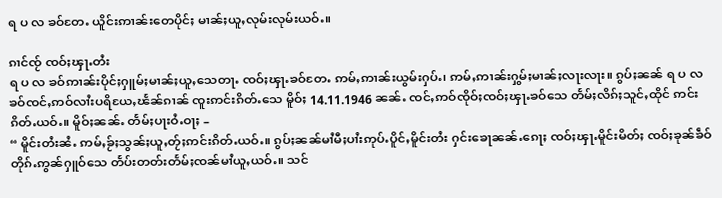ရ ပ လ ၶဝ်တႄႉ ယိူင်းဢၢၼ်းတေပိုင်ႈ မၢၼ်ႈယူႇလုမ်းလုမ်းယဝ်ႉ။

ၵၢင်ၸႂ် ၸဝ်ႈၾႃႉတႆး
ရ ပ လ ၶဝ်ဢၢၼ်းပိုင်ႈႁူမ်ႈမၢၼ်ႈယူႇသေတႃႉ ၸဝ်ႈၾႃႉၶဝ်တႄႉ ဢမ်ႇဢၢၼ်းယွမ်းႁပ်ႉ၊ ဢမ်ႇဢၢၼ်းႁွမ်ႈမၢၼ်ႈလႃးလႃး။ ၵွပ်ႈၼၼ် ရ ပ လ ၶဝ်ၸင်ႇဢဝ်လၢႆးပရိယႄႇၽႅၼ်ၵၢၼ် ၸူးဢင်းၵိတ်ႉသေ မိူဝ်ႈ 14.11.1946 ၼၼ်ႉ ၸင်ႇဢဝ်ၸိုဝ်ႈၸဝ်ႈၾႃႉၶဝ်သေ တႅမ်ႈလိၵ်ႈသူင်ႇထိုင် ဢင်းၵိတ်ႉယဝ်ႉ။ မိူဝ်ႈၼၼ်ႉ တႅမ်ႈပႃးဝႆႉဝႃႈ –
“ မိူင်းတႆးၼႆႉ ဢမ်ႇၶႂ်ႈသွၼ်ႈယူႇတႂ်ႈဢင်းၵိတ်ႉယဝ်ႉ။ ၵွပ်ႈၼၼ်မၢႆမီႈပၢႆးဢုပ်ႉပိူင်ႇမိူင်းတႆး ႁင်းၶေႃၼၼ်ႉၵေႃႈ ၸဝ်ႈၾႃႉမိူင်းမိတ်ႈ ၸဝ်ႈၶုၼ်ၶဵဝ် တိုၵ်ႉဢွၼ်ႁူဝ်သေ တႅပ်းတတ်းတႅမ်ႈၸၼ်မၢႆယူႇယဝ်ႉ။ သင်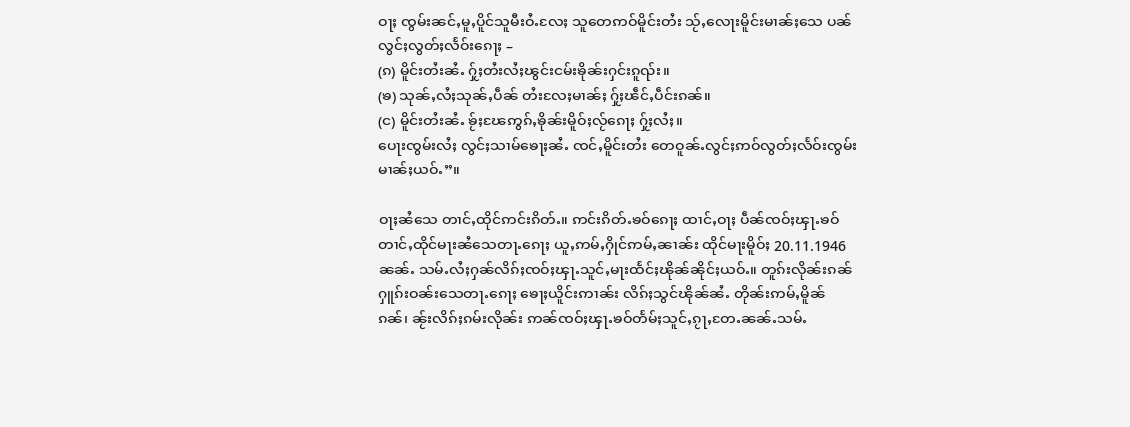ဝႃႈ ၸွမ်းၼင်ႇမူႇပိူင်သူမီးဝႆႉလႄႈ သူတေဢဝ်မိူင်းတႆး သႂ်ႇလေႃးမိူင်းမၢၼ်ႈသေ ပၼ်လွင်ႈလွတ်ႈလႅဝ်းၵေႃႈ –
(ၵ) မိူင်းတႆးၼႆႉ ႁႂ်ႈတႆးလႆႈၽွင်းငမ်းၶိုၼ်းႁင်းၵူၺ်း။
(ၶ) သုၼ်ႇလႆႈသုၼ်ႇပဵၼ် တႆးလႄႈမၢၼ်ႈ ႁႂ်ႈၽဵင်ႇပဵင်းၵၼ်။
(င) မိူင်းတႆးၼႆႉ ၶႂ်ႈၽႄဢွၵ်ႇၶိုၼ်းမိူဝ်ႈလႂ်ၵေႃႈ ႁႂ်ႈလႆႈ။
ပေႃးၸွမ်းလႆႈ လွင်ႈသၢမ်ၶေႃႈၼႆႉ ၸင်ႇမိူင်းတႆး တေဝူၼ်ႉလွင်ႈဢဝ်လွတ်ႈလႅဝ်းၸွမ်းမၢၼ်ႈယဝ်ႉ”။

ဝႃႈၼႆသေ တၢင်ႇထိုင်ဢင်းၵိတ်ႉ။ ဢင်းၵိတ်ႉၶဝ်ၵေႃႈ ထၢင်ႇဝႃႈ ပဵၼ်ၸဝ်ႈၾႃႉၶဝ် တၢင်ႇထိုင်မႃးၼႆသေတႃႉၵေႃႈ ယူႇဢမ်ႇႁိုင်ဢမ်ႇၼၢၼ်း ထိုင်မႃးမိူဝ်ႈ 20.11.1946 ၼၼ်ႉ သမ်ႉလႆႈႁၼ်လိၵ်ႈၸဝ်ႈၾႃႉသူင်ႇမႃးထႅင်ႈၽိုၼ်ၼိုင်ႈယဝ်ႉ။ တူၵ်းလိုၼ်းၵၼ်ႁူၵ်းဝၼ်းသေတႃႉၵေႃႈ ၶေႃႈယိူင်းဢၢၼ်း လိၵ်ႈသွင်ၽိုၼ်ၼႆႉ တိုၼ်းဢမ်ႇမိူၼ်ၵၼ်၊ ၼႂ်းလိၵ်ႈၵမ်းလိုၼ်း ဢၼ်ၸဝ်ႈၾႃႉၶဝ်တႅမ်ႈသူင်ႇၵႂႃႇတႄႉၼၼ်ႉသမ်ႉ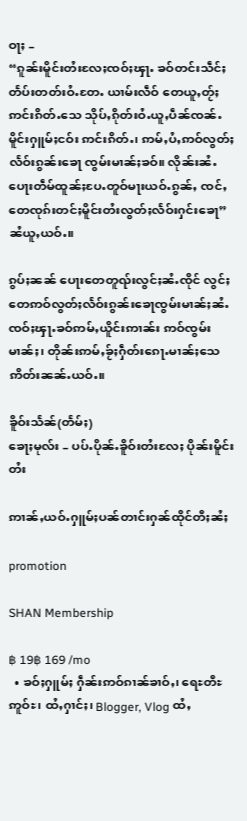ဝႃႈ –
“ၵူၼ်းမိူင်းတႆးလႄႈၸဝ်ႈၾႃႉ ၶဝ်တင်းသဵင်ႈ တႅပ်းတတ်းဝႆႉတႄႉ ယၢမ်းလဵဝ် တေယူႇတႂ်ႈဢင်းၵိတ်ႉသေ သိုပ်ႇၵိုတ်းဝႆႉယူႇပဵၼ်ၸၼ်ႉမိူင်းႁူမ်ႈငဝ်း ဢင်းၵိတ်ႉ၊ ဢမ်ႇပႆႇဢဝ်လွတ်ႈလႅဝ်းၵွၼ်းၶေႃ ၸွမ်းမၢၼ်ႈၶဝ်။ လိုၼ်းၼႆႉ ပေႃးတဵမ်ထူၼ်ႈပႄႉတူဝ်မႃးယဝ်ႉၵွၼ်ႇ ၸင်ႇတေၸုၵ်းတင်ႈမိူင်းတႆးလွတ်ႈလႅဝ်းႁင်းၶေႃ” ၼႆယူႇယဝ်ႉ။

ၵွပ်ႈၼၼ် ပေႃးတေတူၺ်းလွင်ႈၼႆႉၸိုင် လွင်ႈတေဢဝ်လွတ်ႈလႅဝ်းၵွၼ်းၶေႃၸွမ်းမၢၼ်ႈၼႆႉ ၸဝ်ႈၾႃႉၶဝ်ဢမ်ႇယိူင်းဢၢၼ်း ဢဝ်ၸွမ်းမၢၼ်ႈ၊ တိုၼ်းဢမ်ႇၶႂ်ႈႁဵတ်းၵေႃႉမၢၼ်ႈသေဢိတ်းၼၼ်ႉယဝ်ႉ။

ၶိူဝ်းသႅၼ်(တႅမ်ႈ)
ၶေႃႈမုလ်း – ပပ်ႉပိုၼ်ႉၶိူဝ်းတႆးလႄႈ ပိုၼ်းမိူင်းတႆး

ဢၢၼ်ႇယဝ်ႉႁူမ်ႈပၼ်တၢင်းႁၼ်ထိုင်တီႈၼႆႈ

promotion

SHAN Membership

฿ 19฿ 169 /mo
  • ၶဝ်ႈႁူမ်ႈ ႁဵၼ်းဢဝ်ၵၢၼ်ၶၢဝ်ႇ၊ ရေႊတီႊဢူဝ်ႊ၊ ထႆႇႁၢင်ႈ၊ Blogger, Vlog ထႆႇ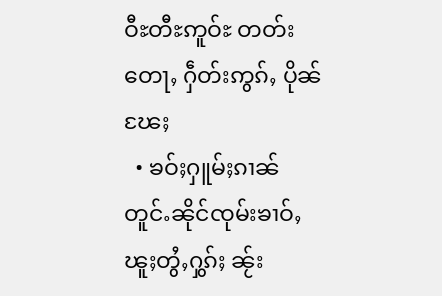ဝီႊတီႊဢူဝ်ႊ တတ်းတေႃႇ ႁဵတ်းဢွၵ်ႇ ပိုၼ်ၽႄႈ
  • ၶဝ်ႈႁူမ်ႈၵၢၼ်တူင်ႉၼိုင်ၸုမ်းၶၢဝ်ႇၽူႈတွႆႇႁွၵ်ႈ ၼႂ်း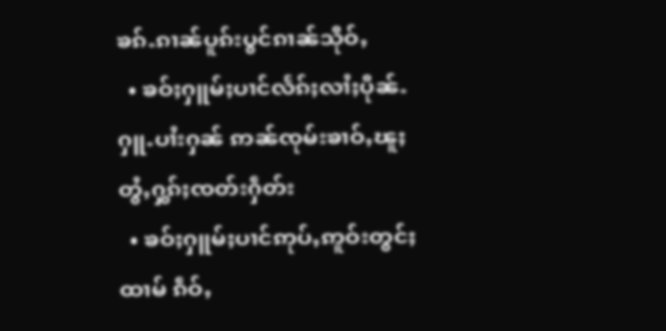ၶၵ်ႉၵၢၼ်ပူၵ်းပွင်ၵၢၼ်သိုဝ်ႇ
  • ၶဝ်ႈႁူမ်ႈပၢင်လႅၵ်ႈလၢႆႈပိုၼ်ႉႁူႉပၢႆးႁၼ် ဢၼ်ၸုမ်းၶၢဝ်ႇၽူႈတွႆႇႁွၵ်ႈၸတ်းႁဵတ်း
  • ၶဝ်ႈႁူမ်ႈပၢင်ဢုပ်ႇဢူဝ်းတွင်ႈထၢမ် ၵဵဝ်ႇ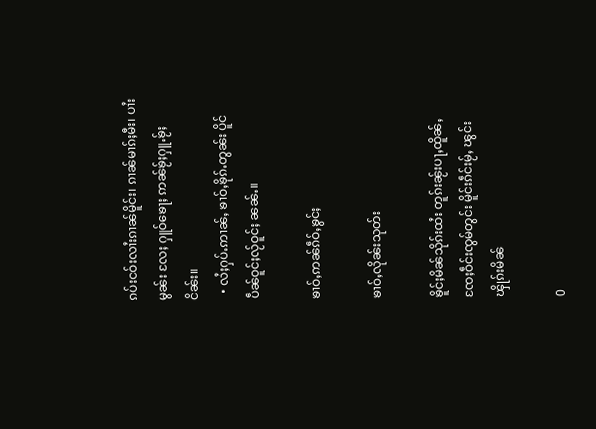ၵပ်းငဝ်းလၢႆးၵၢၼ်မိူင်း၊ ၵၢၼ်မၢၵ်ႈမီး၊ ပၢႆးမွၼ်း လႄႈ ႁူဝ်ၶေႃႈ ဢၼ်ၶႂ်ႈႁူႉၶႂ်ႈငိၼ်း။
  • လႆႈႁပ်ႉဢၢၼ်ႇ ၶၢဝ်ႇၶိုၵ်ႉတွၼ်း ပိူင်ပဵၼ်ဝူင်ႈလႂ်ဝူင်ႈ ၼၼ်ႉ။

ၶၢဝ်ႇဢၼ်ၵဵဝ်ႇၶွင်ႈ

ၶၢဝ်ႇလိုၼ်းသုတ်း

ၶိူင်ႈမိၼ်သိုၵ်းထႆး တူၵ်းၼႂ်းပႃႇထိူၼ်ႇ ၸႄႈဝဵင်းၸွမ်တွင်း မိူင်းၵဵင်းမႂ်ႇ ၽွင်းၾိုၵ်းမိၼ်

0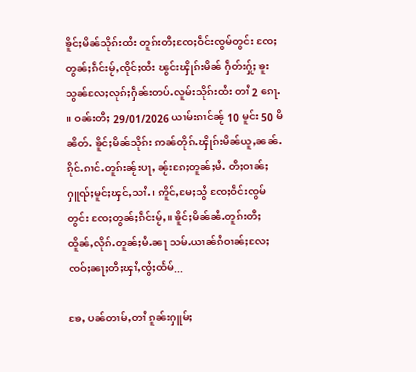ၶိူင်ႈမိၼ်သိုၵ်းထႆး တူၵ်းတီႈၸႄႈဝဵင်းၸွမ်တွင်း ၸႄႈတွၼ်ႈၵဵင်းမႂ်ႇၸိုင်ႈထႆး ၽွင်းၾိုၵ်းမိၼ် ႁဵတ်းႁႂ်ႈ ၶူးသွၼ်လႄႈလုၵ်ႈႁဵၼ်းတပ်ႉလူမ်းသိုၵ်းထႆး တၢႆ 2 ၵေႃႉ ။ ဝၼ်းတီႈ 29/01/2026 ယၢမ်းၵၢင်ၼႂ် 10 မူင်း 50 မိၼိတ်ႉ ၶိူင်ႈမိၼ်သိုၵ်း ဢၼ်တိုၵ်ႉၾိုၵ်းမိၼ်ယူႇၼၼ်ႉၵိုင်ႉၵၢင်ႉတူၵ်းၼႂ်းပႃႇ ၼႂ်းၵႄႈတူၼ်ႈမႆႉ တီႈဝၢၼ်ႈႁူၺ်ႈမူင်ႈၾင်ႇသၢႆႉ၊ ဢိူင်ႇမႄႈသွႆ ၸႄႈဝဵင်းၸွမ်တွင်း ၸႄႈတွၼ်ႈၵဵင်းမႂ်ႇ။ ၶိူင်ႈမိၼ်ၼႆႉတူၵ်းတီႈထိူၼ်ႇလိုၵ်ႉတူၼ်ႈမႆႉၼႃ သမ်ႉယၢၼ်ၵႆဝၢၼ်ႈလႄႈၸဝ်ႈၼႃႈတီႈၾၢႆႇၸွႆႈထႅမ်...

ၶႄႇ ပၼ်တၢမ်ႇတၢႆ ၵူၼ်းႁူမ်ႈ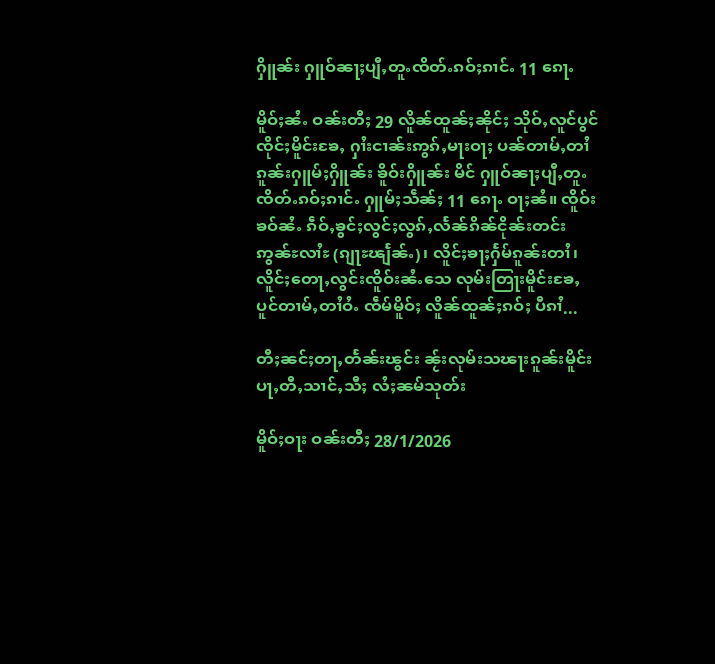ႁိူၼ်း ႁူဝ်ၼႃႈပျီႇတူႉၸိတ်ႉၵဝ်ႈၵၢင်ႉ 11 ၵေႃႉ

မိူဝ်ႈၼႆႉ ဝၼ်းတီႈ 29 လိူၼ်ထူၼ်ႈၼိုင်ႈ သိုဝ်ႇလူင်ပွင်ၸိုင်ႈမိူင်းၶႄႇ ႁၢႆးငၢၼ်းဢွၵ်ႇမႃးဝႃႈ ပၼ်တၢမ်ႇတၢႆ ၵူၼ်းႁူမ်ႈႁိူၼ်း ၶိူဝ်းႁိူၼ်း မိင် ႁူဝ်ၼႃႈပျီႇတူႉၸိတ်ႉၵဝ်ႈၵၢင်ႉ ႁူမ်ႈသဵၼ်ႈ 11 ၵေႃႉ ဝႃႈၼႆ။ ၸိူဝ်းၶဝ်ၼႆႉ ၵဵဝ်ႇၶွင်ႈလွင်ႈလွၵ်ႇလႅၼ်ၵိၼ်ငိုၼ်းတင်းဢွၼ်ႊလၢႆႊ (ၵျႃႊၽျႅၼ်ႉ)၊ လိူင်ႈၶႃႈႁႅမ်ၵူၼ်းတၢႆ၊ လိူင်ႈတေႃႇလွင်းၸိူဝ်းၼႆႉသေ လုမ်းတြႃးမိူင်းၶႄႇ ပူင်တၢမ်ႇတၢႆဝႆႉ ၸဵမ်မိူဝ်ႈ လိူၼ်ထူၼ်ႈၵဝ်ႈ ပီၵၢႆ...

တီႈၼင်ႈတႃႇတႅၼ်းၽွင်း ၼႂ်းလုမ်းသၽႃးၵူၼ်းမိူင်းပႃႇတီႇသၢင်ႇသီႈ လႆႈၼမ်သုတ်း

မိူဝ်ႈဝႃး ဝၼ်းတီႈ 28/1/2026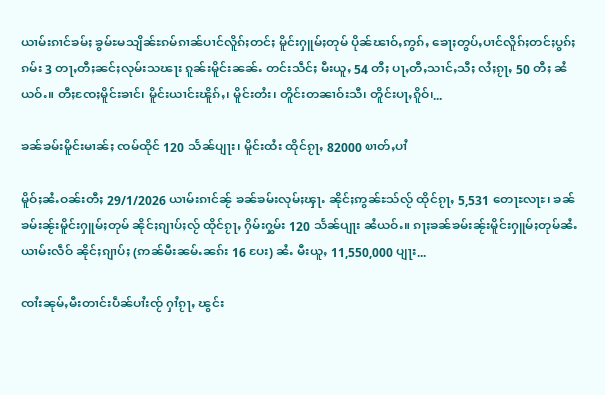ယၢမ်းၵၢင်ၶမ်ႈ ၶွမ်ႊမသျိၼ်ႊၵမ်ၵၢၼ်ပၢင်လိူၵ်ႈတင်ႈ မိူင်းႁူမ်ႈတုမ် ပိုၼ်ၽၢဝ်ႇဢွၵ်ႇ ၶေႃႈတွပ်ႇပၢင်လိူၵ်ႈတင်ႈပွၵ်ႈၵမ်း 3 တႃႇတီႈၼင်ႈလုမ်းသၽႃး ၵူၼ်းမိူင်းၼၼ်ႉ တင်းသဵင်ႈ မီးယူႇ 54 တီႈ ပႃႇတီႇသၢင်ႇသီႈ လႆႈၵႂႃႇ 50 တီႈ ၼႆယဝ်ႉ။ တီႈၸႄႈမိူင်းၶၢင်၊ မိူင်းယၢင်းၽိူၵ်ႇ၊ မိူင်းတႆး၊ တိူင်းတၼၢဝ်းသီ၊ တိူင်းပႃႇၵိူဝ်၊...

ၶၼ်ၶမ်းမိူင်းမၢၼ်ႈ ၸမ်ထိုင် 120 သႅၼ်ပျႃး၊ မိူင်းထႆး ထိုင်ၵႂႃႇ 82000 ၿၢတ်ႇပၢႆ

မိူဝ်ႈၼႆႉဝၼ်းတီႈ 29/1/2026 ယၢမ်းၵၢင်ၼႂ် ၶၼ်ၶမ်းလုမ်ႈၾႃႉ ၼိုင်ႈဢွၼ်ႊသ်လႂ် ထိုင်ၵႂႃႇ 5,531 တေႃႊလႃႊ၊ ၶၼ်ၶမ်းၼႂ်းမိူင်းႁူမ်ႈတုမ် ၼိုင်ႈၵျၢပ်ႈလႂ် ထိုင်ၵႂႃႇ ႁိမ်းႁွမ်း 120 သႅၼ်ပျႃး ၼႆယဝ်ႉ။ ၵႃႈၶၼ်ၶမ်းၼႂ်းမိူင်းႁူမ်ႈတုမ်ၼႆႉ ယၢမ်းလဵဝ် ၼိုင်ႈၵျၢပ်ႈ (ဢၼ်မီးၼမ်ႉၼၵ်း 16 ပႄး) ၼႆႉ မီးယူႇ 11,550,000 ပျႃး...

ၸၢႆးၼုမ်ႇမီးတၢင်းပဵၼ်ပၢႆးၸႂ် ႁၢႆၵႂႃႇ ၽွင်း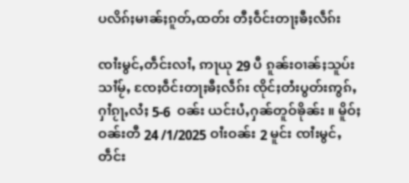ပလိၵ်ႈမၢၼ်ႈၵူတ်ႇထတ်း တီႈဝဵင်းတႃႈၶီႈလဵၵ်း

ၸၢႆးမွင်ႇတဵင်းလၢႆႇ ဢႃယု 29 ပီ ၵူၼ်းဝၢၼ်ႈသူပ်းသၢႆမႂ်ႇ ၸႄႈဝဵင်းတႃႈၶီႈလဵၵ်း ၸိုင်ႈတႆးပွတ်းဢွၵ်ႇ ႁၢႆၵႂႃႇလႆႈ 5-6  ဝၼ်း ယင်းပႆႇႁၼ်တူဝ်ၶိုၼ်း ။ မိူဝ်ႈဝၼ်းတီ 24 /1/2025 ဝၢႆးဝၼ်း 2 မူင်း ၸၢႆးမွင်ႇတဵင်း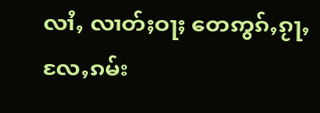လၢႆႇ လၢတ်ႈဝႃႈ တေဢွၵ်ႇၵႂႃႇလႄႇၵမ်း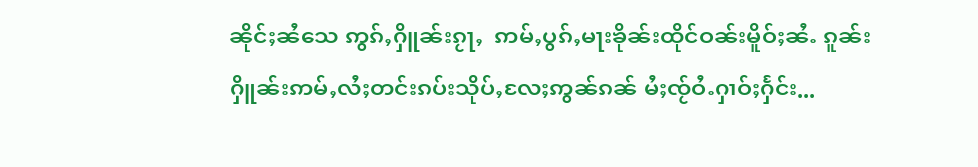ၼိုင်ႈၼႆသေ ဢွၵ်ႇႁိူၼ်းၵႂႃႇ  ဢမ်ႇပွၵ်ႇမႃးၶိုၼ်းထိုင်ဝၼ်းမိူဝ်ႈၼႆႉ ၵူၼ်းႁိူၼ်းဢမ်ႇလႆႈတင်းၵပ်းသိုပ်ႇလႄႈဢွၼ်ၵၼ် မႆႈၸႂ်ဝႆႉႁၢဝ်ႈႁႅင်း...